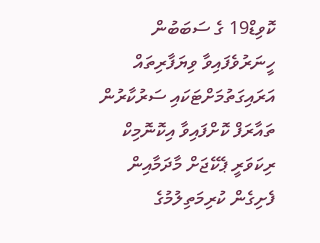ކޮވިޑް19 ގެ ސަބަބުން ހީނަރުވެފައިވާ ވިޔަފާރިތައް އަރައިގަތުމަށްޓަކައި ސަރުކާރުން ތައާރަފް ކޮށްފައިވާ އިކޮނޮމިކް ރިކަވަރީ ޕެކޭޖަށް މާދަމާއިން ފެށިގެން ކުރިމަތިލުމުގެ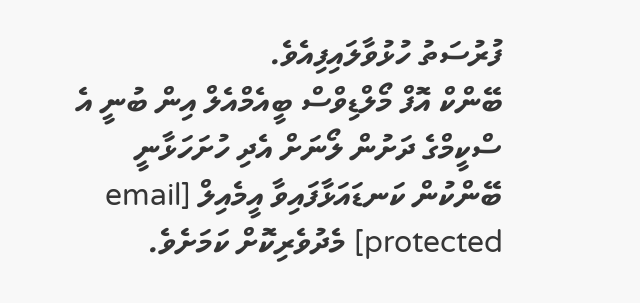ފުރުސަތު ހުޅުވާލައިފިއެވެ.
ބޭންކް އޮފް މޯލްޑިވްސް ބީއެމްއެލް އިން ބުނީ އެ ސްކީމްގެ ދަށުން ލޯނަށް އެދި ހުށަހަޅާނީ ބޭންކުން ކަނޑައަޅާފައިވާ އީމެއިލް [email protected] މެދުވެރިކޮށް ކަމަށެވެ.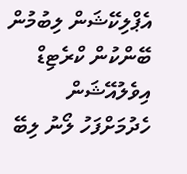އެޕްލިކޭޝަން ލިބުމުން ބޭންކުން ކްރެޓިޑް އިވެލުއޭޝަން ހެދުމަށްފަހު ލޯނު ލިބޭ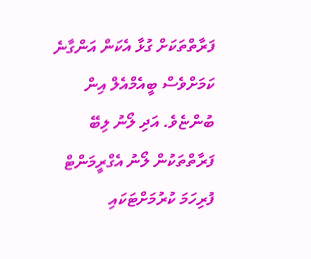ފަރާތްތަކަށް ގުޅާ އެކަން އަންގާނެ ކަމަށްވެސް ބީއެމްއެލް އިން ބުންޏެވެ. އަދި ލޯނު ލިބޭ ފަރާތްތަކުން ލޯނު އެގްރީމަންޓް ފުރިހަމަ ކުރުމަށްޓަކައި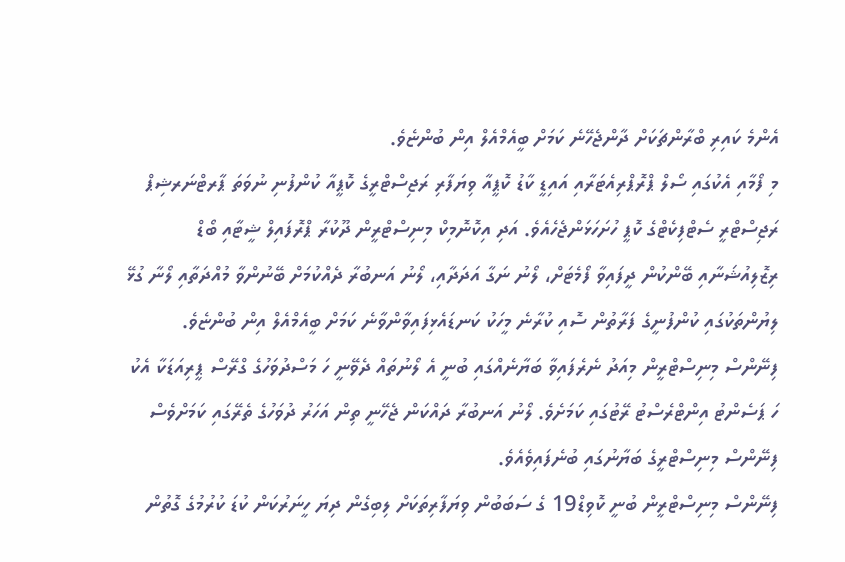އެންމެ ކައިރި ބްރާންޗަކަށް ދާންޖެހޭނެ ކަމަށް ބީއެމްއެލް އިން ބުންޏެވެ.
މި ފޯމާއި އެކުގައި ސޯލް ޕްރޮޕްރިއެޓަރާއި އައިޑީ ކާޑު ކޮޕީއާ ވިޔަފާރި ރަޖިސްޓްރީގެ ކޮޕީއާ ކުންފުނި ނުވަތަ ޕާރޓްނަރޝިޕް ރަޖިސްޓްރީ ސެޓްފިކެޓްގެ ކޮޕީ ހުށަހަޅަންޖެހެއެވެ. އަދި އިކޮނޮމިކް މިނިސްޓްރީން ދޫކުރާ ޕްރޮފައިލް ޝީޓާއި ބޯޑް ރިޒޮލިއުޝަނާއި ބޭންކުން ދީފައިވާ ފޯމެޓަށް، ލޯނު ނަގާ އަދަދާއި، ލޯނު އަނބުރާ ދެއްކުމަށް ބޭނުންވާ މުއްދަތާއި ލޯނާ ގުޅޭ ލިޔުންތަކުގައި ކުންފުނީގެ ފަރާތުން ސޮއި ކުރާނެ މީހަކު ކަނޑައެޅިފައިވާންވާނެ ކަމަށް ބީއެމްއެލް އިން ބުންޏެވެ.
ފިނޭންސް މިނިސްޓްރީން މިއަދު ނެރެފައިވާ ބަޔާނެއްގައި ބުނީ އެ ލޯނުތައް ދެވޭނީ ހަ މަސްދުވަހުގެ ގްރޭސް ޕީރިއަޑަކާ އެކު ހަ ޕަސެންޓު އިންޓްރެސްޓު ރޭޓުގައި ކަމަށެވެ. ލޯނު އަނބުރާ ދައްކަން ޖެހޭނީ ތިން އަހަރު ދުވަހުގެ ތެރޭގައި ކަމަށްވެސް ފިނޭންސް މިނިސްޓްރީގެ ބަޔާނުގައި ބުނެފައިވެއެވެ.
ފިނޭންސް މިނިސްޓްރީން ބުނީ ކޮވިޑް19 ގެ ސަބަބުން ވިޔަފާރިތަކަށް ލިބިގެން ދިޔަ ހީނަރުކަން ކުޑަ ކުރުމުގެ ގޮތުން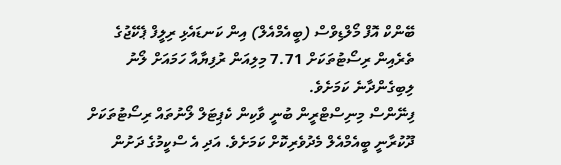ބޭންކް އޮފް މޯލްޑިވްސް (ބީއެމްއެލް) އިން ކަނޑައެޅި ރިލީފް ޕެކޭޖުގެ ތެރެއިން ރިސޯޓުތަކަށް 7.71 މިލިއަން ރުފިޔާއާ ހަމައަށް ލޯނު ލިބިގެންދާނެ ކަމަށެވެ.
ފިނޭންސް މިނިސްޓްރީން ބުނީ ވާކިން ކެޕިޓަލް ލޯނުތައް ރިސޯޓުތަކަށް ދޫކުރާނީ ބީއެމްއެލް މެދުވެރިކޮށް ކަމަށެވެ. އަދި އެ ސްކީމުގެ ދަށުން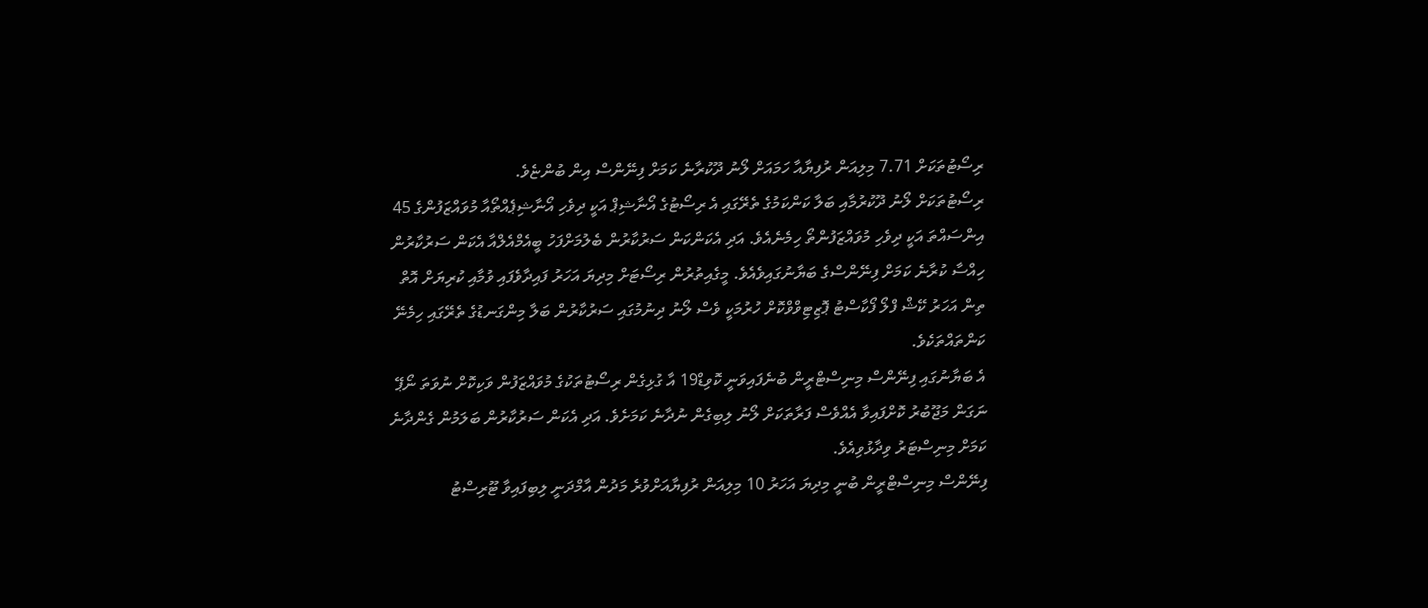ރިސޯޓުތަކަށް 7.71 މިލިއަން ރުފިޔާއާ ހަމައަށް ލޯނު ދޫކުރާނެ ކަމަށް ފިނޭންސް އިން ބުންޏެވެ.
ރިސޯޓުތަކަށް ލޯނު ދޫކުރުމާއި ބަލާ ކަންކަމުގެ ތެރޭގައި އެ ރިސޯޓުގެ އޯނާޝިޕް އަކީ ދިވެހި އޯނާޝިޕެއްތޯއާ މުވައްޒަފުންގެ 45 އިންސައްތަ އަކީ ދިވެހި މުވައްޒަފުންތޯ ހިމެނެއެވެ. އަދި އެކަންކަން ސަރުކާރުން ބެލުމަށްފަހު ބީއެމްއެލްއާ އެކަން ސަރުކާރުން ހިއްސާ ކުރާނެ ކަމަށް ފިނޭންސްގެ ބަޔާނުގައިވެއެވެ. މީގެއިތުރުން ރިސޯޓަށް މިދިޔަ އަހަރު ފައިދާވެފައި ވުމާއި ކުރިޔަށް އޮތް ތިން އަހަރު ކޭޝް ފްލޯ ފޯކާސްޓު ޕޮޒިޓިވްވްކޮށް ހުރުމަކީ ވެސް ލޯނު ދިނުމުގައި ސަރުކާރުން ބަލާ މިންގަނޑުގެ ތެރޭގައި ހިމެނޭ ކަންތައްތަކެވެ.
އެ ބަޔާނުގައި ފިނޭންސް މިނިސްޓްރީން ބުނެފައިވަނީ ކޮވިޑް19 އާ ގުޅިގެން ރިސޯޓުތަކުގެ މުވައްޒަފުން ވަކިކޮށް ނުވަތަ ނޯޕޭ ނަގަން މަޖޫބުރު ކޮށްފައިވާ އެއްވެސް ފަރާތަކަށް ލޯނު ލިބިގެން ނުދާނެ ކަމަށެވެ. އަދި އެކަން ސަރުކާރުން ބަލަމުން ގެންދާނެ ކަމަށް މިނިސްޓަރު ވިދާޅުވިއެވެ.
ފިނޭންސް މިނިސްޓްރީން ބުނީ މިދިޔަ އަހަރު 10 މިލިއަން ރުފިޔާއަށްވުރެ މަދުން އާމްދަނީ ލިބިފައިވާ ޓޫރިސްޓު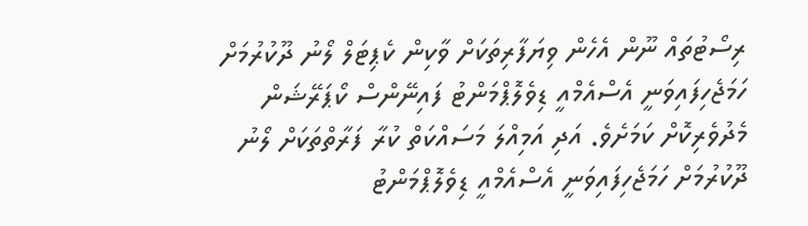ރިސޯޓުތައް ނޫން އެހެން ވިޔަފާރިތަކަށް ވާކިން ކެޕިޓަލް ލޯނު ދޫކުރުމަށް ހަމަޖެހިފައިވަނީ އެސްއެމްއީ ޑިވެލޮޕްމަންޓު ފައިނޭންސް ކޯޕަރޭޝަން މެދުވެރިކޮށް ކަމަށެވެ. އަދި އަމިއްލަ މަސައްކަތް ކުރާ ފަރާތްތަކަށް ލޯނު ދޫކުރުމަށް ހަމަޖެހިފައިވަނީ އެސްއެމްއީ ޑިވެލޮޕްމަންޓު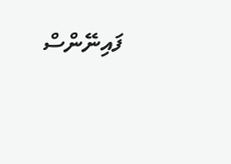ފައިނޭންސް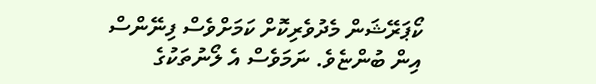ކޯޕަރޭޝަން މެދުވެރިކޮށް ކަމަށްވެސް ފިނޭންސް އިން ބުންޏެވެ. ނަމަވެސް އެ ލޯނުތަކުގެ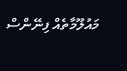މައުލޫމާތެއް ފިނޭންސް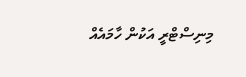މިނިސްޓްރީ އަކުން ހާމައެއް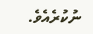ނުކުރެއެވެ.